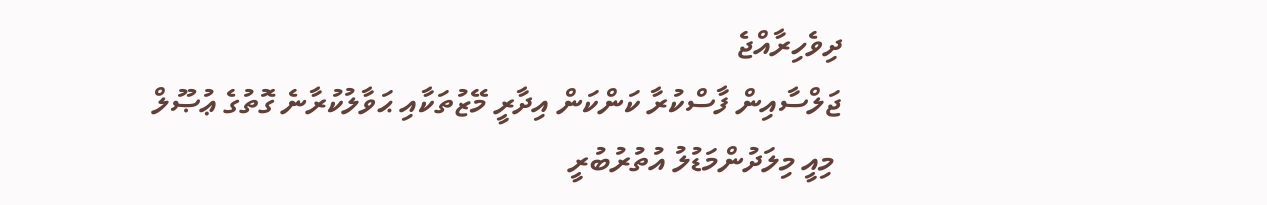ދިވެހިރާއްޖެ
ޖަލްސާއިން ފާސްކުރާ ކަންކަން އިދާރީ މޭޒުތަކާއި ޙަވާލުކުރާނެ ގޮތުގެ ޢުޞޫލް
 މިއީ މިލަދުންމަޑުލު އުތުރުބުރީ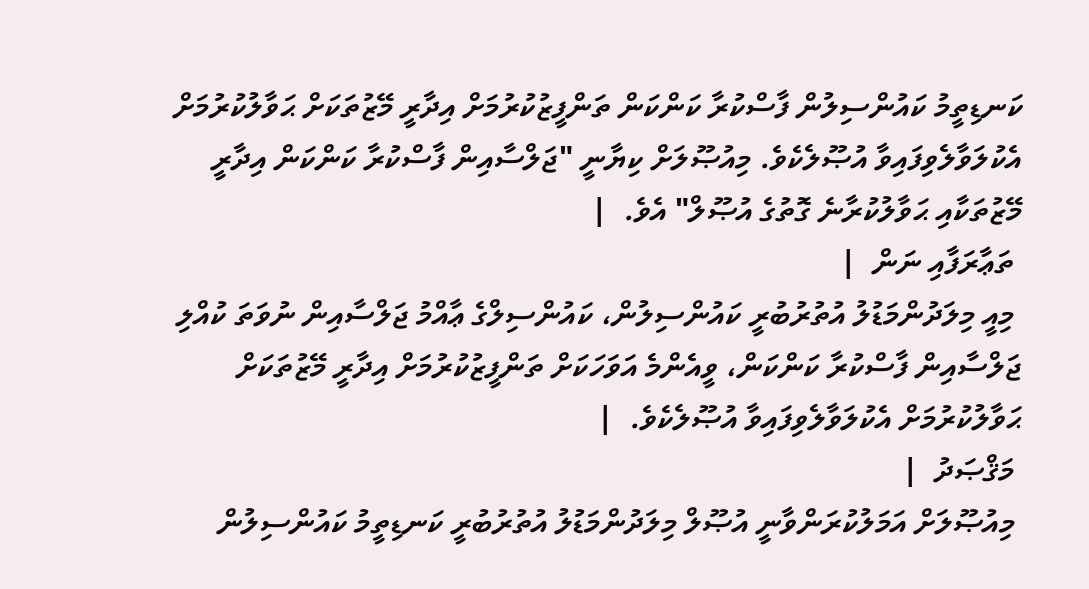ކަނޑިތީމު ކައުންސިލުން ފާސްކުރާ ކަންކަން ތަންފީޒުކުރުމަށް އިދާރީ މޭޒުތަކަށް ޙަވާލުކުރުމަށް އެކުލަވާލެވިފައިވާ އުޞޫލެކެވެ. މިއުޞޫލަށް ކިޔާނީ "ޖަލްސާއިން ފާސްކުރާ ކަންކަން އިދާރީ މޭޒުތަކާއި ޙަވާލުކުރާނެ ގޮތުގެ އުޞޫލް" އެވެ.  |
 ތަޢާރަފާއި ނަން  |
 މިއީ މިލަދުންމަޑުލު އުތުރުބުރީ ކައުންސިލުން، ކައުންސިލްގެ ޢާއްމު ޖަލްސާއިން ނުވަތަ ކުއްލި ޖަލްސާއިން ފާސްކުރާ ކަންކަން، ވީއެންމެ އަވަހަކަށް ތަންފީޒުކުރުމަށް އިދާރީ މޭޒުތަކަށް ޙަވާލުކުރުމަށް އެކުލަވާލެވިފައިވާ އުޞޫލެކެވެ.  |
 މަޤްޞަދު  |
 މިއުޞޫލަށް އަމަލުކުރަންވާނީ އުޞޫލް މިލަދުންމަޑުލު އުތުރުބުރީ ކަނޑިތީމު ކައުންސިލުން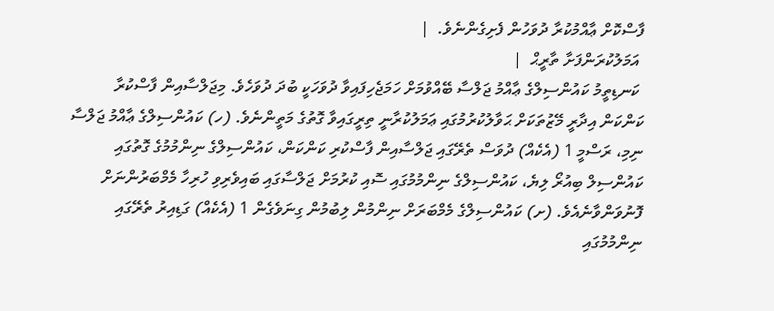ފާސްކޮށް ޢާއްމުކުރާ ދުވަހުން ފެށިގެންނެވެ.  |
 އަމަލުކުރަންފަށާ ތާރީޙް  |
 ކަނޑިތީމު ކައުންސިލްގެ ޢާއްމު ޖަލްސާ ބޭއްވުމަށް ހަމަޖެހިފައިވާ ދުވަހަކީ ބުދަ ދުވަހެވެ. މިޖަލްސާއިން ފާސްކުރާ ކަންކަން އިދާރީ މޭޒުތަކަށް ޙަވާލުކުރުމުގައި ޢަމަލުކުރާނީ ތިރީގައިވާ ގޮތުގެ މަތީންނެވެ. (ހ) ކައުންސިލްގެ ޢާއްމު ޖަލްސާ ނިމި، ރަސްމީ 1 (އެކެއް) ދުވަސް ތެރޭގައި ޖަލްސާއިން ފާސްކުރި ކަންކަން، ކައުންސިލްގެ ނިންމުމުގެ ގޮތުގައި ކައުންސިލް ބިއުރޯ ލިޔެ، ކައުންސިލްގެ ނިންމުމުގައި ސޮއި ކުރުމަށް ޖަލްސާގައި ބައިވެރިވި ހުރިހާ މެމްބަރުންނަށް ފޮނުވަންވާނެއެވެ. (ށ) ކައުންސިލްގެ މެމްބަރަށް ނިންމުން ލިބުމުން ގިނަވެގެން 1 (އެކެއް) ގަޑިއިރު ތެރޭގައި ނިންމުމުގައި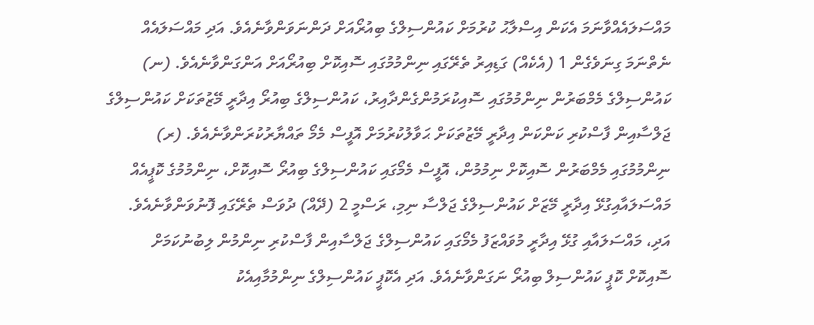މައްސަލައެއްވާނަމަ އެކަން އިސްލާޙު ކުރުމަށް ކައުންސިލްގެ ބިއުރޯއަށް ދަންނަވަންވާނެއެވެ. އަދި މައްސަލައެއް ނެތްނަމަ ގިނަވެގެން 1 (އެކެއް) ގަޑިއިރު ތެރޭގައި ނިންމުމުގައި ސޮއިކޮށް ބިއުރޯއަށް އަންގަންވާނެއެވެ. (ނ) ކައުންސިލްގެ މެމްބަރުން ނިންމުމުގައި ސޮއިކުރަމުންގެންދާއިރު، ކައުންސިލްގެ ބިއުރޯ އިދާރީ މޭޒުތަކަށް ކައުންސިލްގެ ޖަލްސާއިން ފާސްކުރި ކަންކަން އިދާރީ މޭޒުތަކަށް ޙަވާލުކުރުމަށް އޮފީސް މެމޯ ތައްޔާރުކުރަންވާނެއެވެ. (ރ) ނިންމުމުގައި މެމްބަރުން ސޮއިކޮށް ނިމުމުން، އޮފީސް މެމޯގައި ކައުންސިލްގެ ބިއުރޯ ސޮއިކޮށް، ނިންމުމުގެ ކޮޕީއެއް މައްސަލައާއިގުޅޭ އިދާރީ މޭޒަށް ކައުންސިލްގެ ޖަލްސާ ނިމި، ރަސްމީ 2 (ދޭއް) ދުވަސް ތެރޭގައި ފޮނުވަންވާނެއެވެ. އަދި، މައްސަލައާއި ގުޅޭ އިދާރީ މުވައްޒަފު މެމޯގައި ކައުންސިލްގެ ޖަލްސާއިން ފާސްކުރި ނިންމުން ލިބުނުކަމަށް ސޮއިކޮށް ކޮޕީ ކައުންސިލް ބިއުރޯ ނަގަންވާނެއެވެ. އަދި އެކޮޕީ ކައުންސިލްގެ ނިންމުމާއިއެކު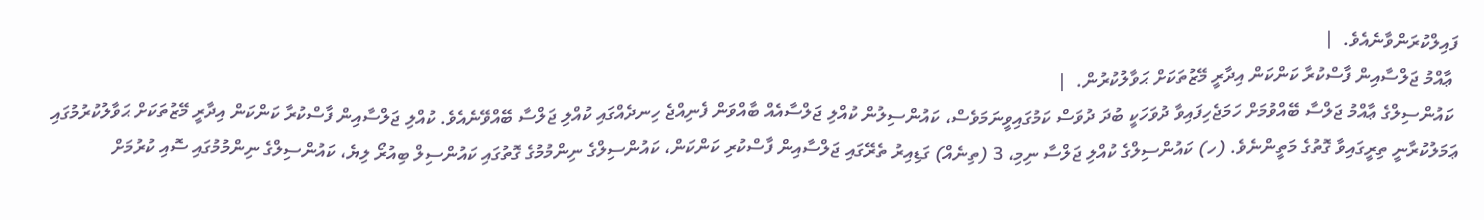ފައިލްކުރަންވާނެއެވެ.  |
 ޢާއްމު ޖަލްސާއިން ފާސްކުރާ ކަންކަން އިދާރީ މޭޒުތަކަށް ޙަވާލުކުރުން.  |
 ކައުންސިލްގެ ޢާއްމު ޖަލްސާ ބޭއްވުމަށް ހަމަޖެހިފައިވާ ދުވަހަކީ ބުދަ ދުވަސް ކަމުގައިވީނަމަވެސް، ކައުންސިލުން ކުއްލި ޖަލްސާއެއް ބާއްވަން ފެނިއްޖެ ހިނދެއްގައި ކުއްލި ޖަލްސާ ބޭއްވޭނެއެވެ. ކުއްލި ޖަލްސާއިން ފާސްކުރާ ކަންކަން އިދާރީ މޭޒުތަކަށް ޙަވާލުކުރުމުގައި ޢަމަލުކުރާނީ ތިރީގައިވާ ގޮތުގެ މަތީންނެވެ. (ހ) ކައުންސިލްގެ ކުއްލި ޖަލްސާ ނިމި، 3 (ތިނެއް) ގަޑިއިރު ތެރޭގައި ޖަލްސާއިން ފާސްކުރި ކަންކަން، ކައުންސިލްގެ ނިންމުމުގެ ގޮތުގައި ކައުންސިލް ބިއުރޯ ލިޔެ، ކައުންސިލްގެ ނިންމުމުގައި ސޮއި ކުރުމަށް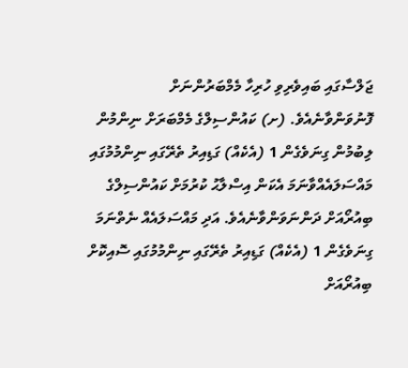ޖަލްސާގައި ބައިވެރިވި ހުރިހާ މެމްބަރުންނަށް ފޮނުވަންވާނެއެވެ. (ށ) ކައުންސިލްގެ މެމްބަރަށް ނިންމުން ލިބުމުން ގިނަވެގެން 1 (އެކެއް) ގަޑިއިރު ތެރޭގައި ނިންމުމުގައި މައްސަލައެއްވާނަމަ އެކަން އިސްލާޙު ކުރުމަށް ކައުންސިލްގެ ބިއުރޯއަށް ދަންނަވަންވާނެއެވެ. އަދި މައްސަލައެއް ނެތްނަމަ ގިނަވެގެން 1 (އެކެއް) ގަޑިއިރު ތެރޭގައި ނިންމުމުގައި ސޮއިކޮށް ބިއުރޯއަށް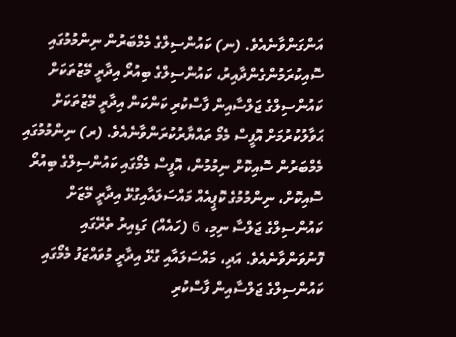އަންގަންވާނެއެވެ. (ނ) ކައުންސިލްގެ މެމްބަރުން ނިންމުމުގައި ސޮއިކުރަމުންގެންދާއިރު، ކައުންސިލްގެ ބިއުރޯ އިދާރީ މޭޒުތަކަށް ކައުންސިލްގެ ޖަލްސާއިން ފާސްކުރި ކަންކަން އިދާރީ މޭޒުތަކަށް ޙަވާލުކުރުމަށް އޮފީސް މެމޯ ތައްޔާރުކުރަންވާނެއެވެ. (ރ) ނިންމުމުގައި މެމްބަރުން ސޮއިކޮށް ނިމުމުން، އޮފީސް މެމޯގައި ކައުންސިލްގެ ބިއުރޯ ސޮއިކޮށް، ނިންމުމުގެ ކޮޕީއެއް މައްސަލައާއިގުޅޭ އިދާރީ މޭޒަށް ކައުންސިލްގެ ޖަލްސާ ނިމި، 6 (ހައެއް) ގަޑިއިރު ތެރޭގައި ފޮނުވަންވާނެއެވެ. އަދި، މައްސަލައާއި ގުޅޭ އިދާރީ މުވައްޒަފު މެމޯގައި ކައުންސިލްގެ ޖަލްސާއިން ފާސްކުރި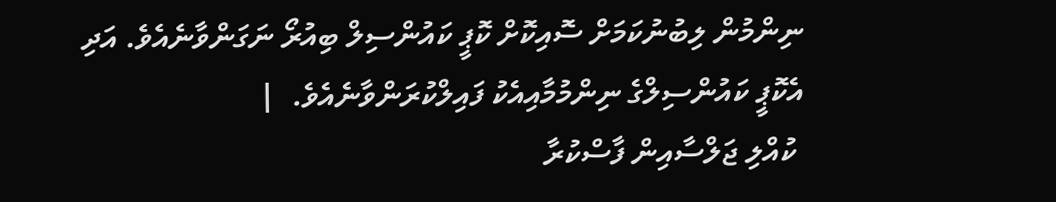ނިންމުން ލިބުނުކަމަށް ސޮއިކޮށް ކޮޕީ ކައުންސިލް ބިއުރޯ ނަގަންވާނެއެވެ. އަދި އެކޮޕީ ކައުންސިލްގެ ނިންމުމާއިއެކު ފައިލްކުރަންވާނެއެވެ.  |
 ކުއްލި ޖަލްސާއިން ފާސްކުރާ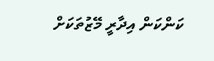ކަންކަން އިދާރީ މޭޒުތަކަށް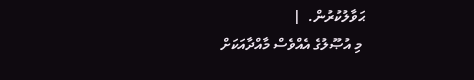ޙަވާލުކުރުން.  |
 މި އުޞޫލުގެ އެއްވެސް މާއްދާއަކަށް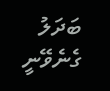ބަދަލު ގެނެވޭނީ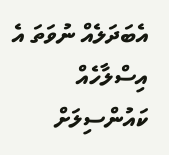އެބަދަލެއް ނުވަތަ އެ އިސްލާހެއް ކައުންސިލަށް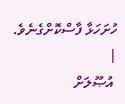ހުށަހަޅާ ފާސްކޮށްގެނެވެ.  |
 އުޞޫލަށް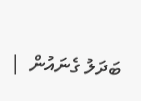ބަދަލު ގެނައުން  |